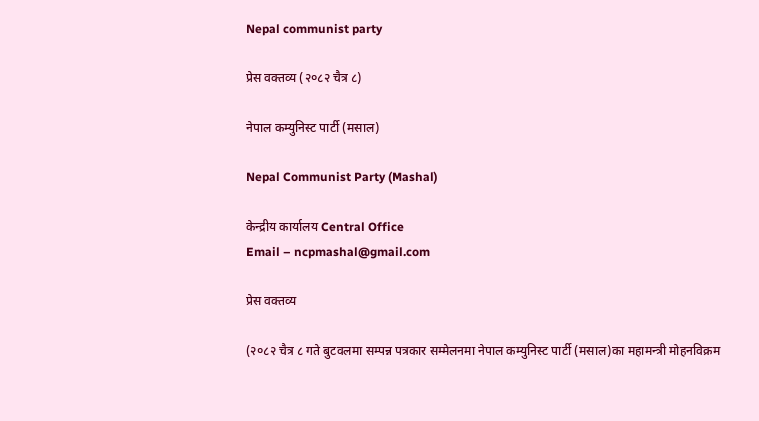Nepal communist party

प्रेस वक्तव्य (२०८२ चैत्र ८)

नेपाल कम्युनिस्ट पार्टी (मसाल)

Nepal Communist Party (Mashal)

केन्द्रीय कार्यालय Central Office
Email – ncpmashal@gmail.com

प्रेस वक्तव्य

(२०८२ चैत्र ८ गते बुटवलमा सम्पन्न पत्रकार सम्मेलनमा नेपाल कम्युनिस्ट पार्टी (मसाल)का महामन्त्री मोहनविक्रम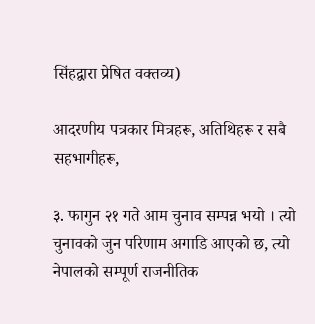सिंहद्वारा प्रेषित वक्तव्य)

आदरणीय पत्रकार मित्रहरू, अतिथिहरू र सबै सहभागीहरू,

३. फागुन २१ गते आम चुनाव सम्पन्न भयो । त्यो चुनावको जुन परिणाम अगाडि आएको छ, त्यो नेपालको सम्पूर्ण राजनीतिक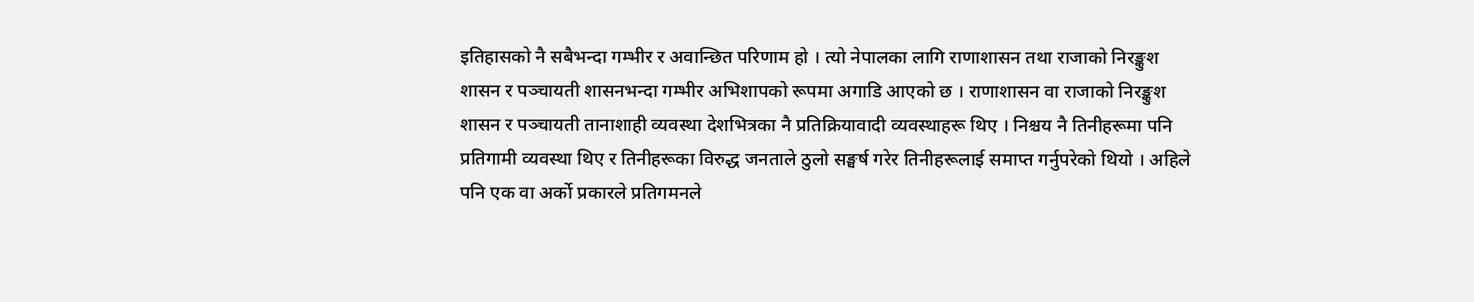इतिहासको नै सबैभन्दा गम्भीर र अवान्छित परिणाम हो । त्यो नेपालका लागि राणाशासन तथा राजाको निरङ्कुश शासन र पञ्चायती शासनभन्दा गम्भीर अभिशापको रूपमा अगाडि आएको छ । राणाशासन वा राजाको निरङ्कुश शासन र पञ्चायती तानाशाही व्यवस्था देशभित्रका नै प्रतिक्रियावादी व्यवस्थाहरू थिए । निश्चय नै तिनीहरूमा पनि प्रतिगामी व्यवस्था थिए र तिनीहरूका विरुद्ध जनताले ठुलो सङ्घर्ष गरेर तिनीहरूलाई समाप्त गर्नुपरेको थियो । अहिले पनि एक वा अर्को प्रकारले प्रतिगमनले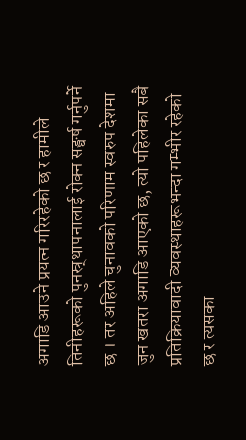अगाडि आउने प्रयत्न गरिरहेको छ र हामीले तिनीहरूको पुनस्र्थापनालाई रोक्न सङ्घर्ष गर्नुपर्ने छ । तर अहिले चुनावको परिणाम स्वरुप देशमा जुन खतरा अगाडि आएको छ, त्यो पहिलेका सबै प्रतिक्रियावादी व्यवस्थाहरूभन्दा गम्भीर रहेको छ र त्यसका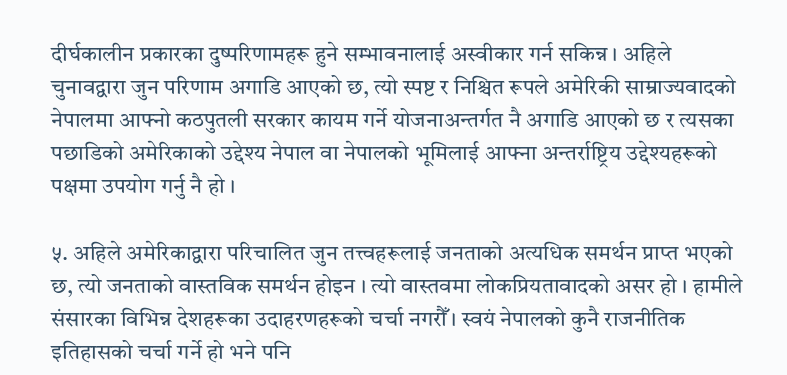दीर्घकालीन प्रकारका दुष्परिणामहरू हुने सम्भावनालाई अस्वीकार गर्न सकिन्न । अहिले चुनावद्वारा जुन परिणाम अगाडि आएको छ, त्यो स्पष्ट र निश्चित रूपले अमेरिकी साम्राज्यवादको नेपालमा आफ्नो कठपुतली सरकार कायम गर्ने योजनाअन्तर्गत नै अगाडि आएको छ र त्यसका पछाडिको अमेरिकाको उद्देश्य नेपाल वा नेपालको भूमिलाई आफ्ना अन्तर्राष्ट्रिय उद्देश्यहरूको पक्षमा उपयोग गर्नु नै हो ।

५. अहिले अमेरिकाद्वारा परिचालित जुन तत्त्वहरूलाई जनताको अत्यधिक समर्थन प्राप्त भएको छ, त्यो जनताको वास्तविक समर्थन होइन । त्यो वास्तवमा लोकप्रियतावादको असर हो । हामीले संसारका विभिन्न देशहरूका उदाहरणहरूको चर्चा नगरौँ। स्वयं नेपालको कुनै राजनीतिक इतिहासको चर्चा गर्ने हो भने पनि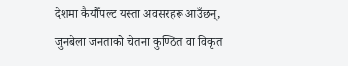देशमा कैयौँपल्ट यस्ता अवसरहरू आउँछन्, जुनबेला जनताको चेतना कुण्ठित वा विकृत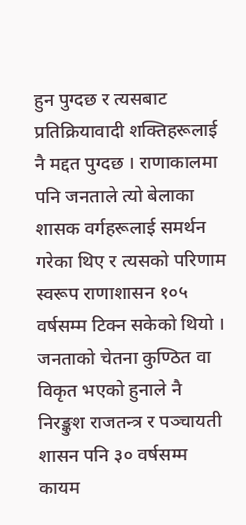हुन पुग्दछ र त्यसबाट प्रतिक्रियावादी शक्तिहरूलाई नै मद्दत पुग्दछ । राणाकालमा पनि जनताले त्यो बेलाका शासक वर्गहरूलाई समर्थन गरेका थिए र त्यसको परिणाम स्वरूप राणाशासन १०५ वर्षसम्म टिक्न सकेको थियो । जनताको चेतना कुण्ठित वा विकृत भएको हुनाले नै निरङ्कुश राजतन्त्र र पञ्चायती शासन पनि ३० वर्षसम्म कायम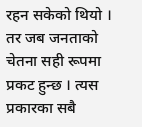रहन सकेको थियो । तर जब जनताको चेतना सही रूपमा प्रकट हुन्छ । त्यस प्रकारका सबै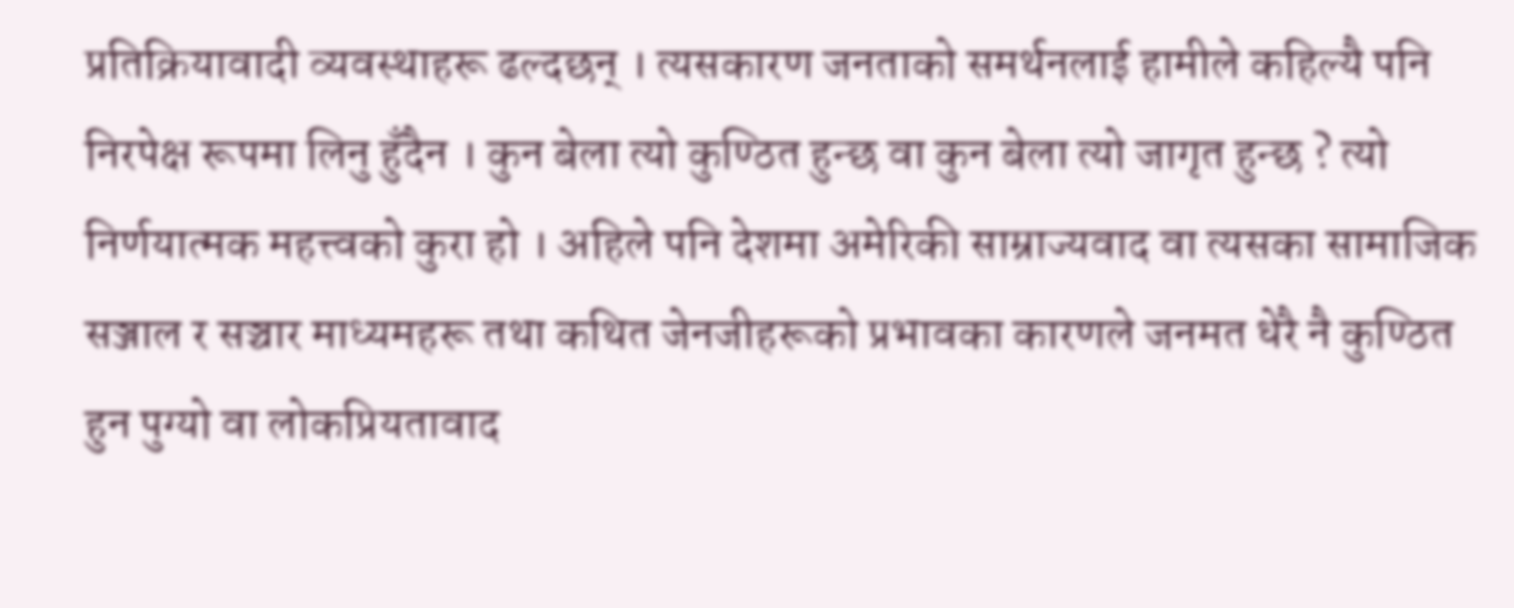प्रतिक्रियावादी व्यवस्थाहरू ढल्दछन् । त्यसकारण जनताको समर्थनलाई हामीले कहिल्यै पनि निरपेक्ष रूपमा लिनु हुँदैन । कुन बेला त्यो कुण्ठित हुन्छ वा कुन बेला त्यो जागृत हुन्छ ? त्यो निर्णयात्मक महत्त्वको कुरा हो । अहिले पनि देशमा अमेरिकी साम्राज्यवाद वा त्यसका सामाजिक सञ्जाल र सञ्चार माध्यमहरू तथा कथित जेनजीहरूको प्रभावका कारणले जनमत धेरै नै कुण्ठित हुन पुग्यो वा लोकप्रियतावाद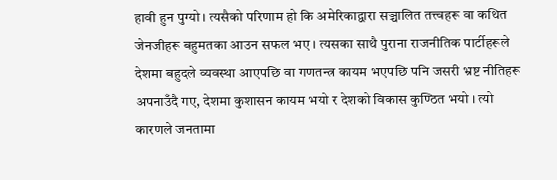हावी हुन पुग्यो । त्यसैको परिणाम हो कि अमेरिकाद्वारा सञ्चालित तत्त्वहरू वा कथित जेनजीहरू बहुमतका आउन सफल भए । त्यसका साथै पुराना राजनीतिक पार्टीहरूले देशमा बहुदले व्यवस्था आएपछि वा गणतन्त्र कायम भएपछि पनि जसरी भ्रष्ट नीतिहरू अपनाउँदै गए, देशमा कुशासन कायम भयो र देशको विकास कुण्ठित भयो । त्यो कारणले जनतामा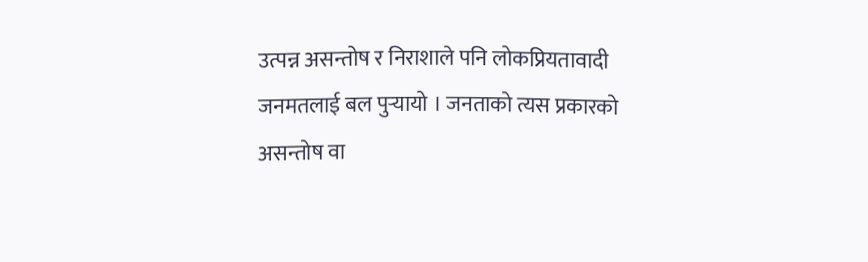उत्पन्न असन्तोष र निराशाले पनि लोकप्रियतावादी जनमतलाई बल पुर्‍यायो । जनताको त्यस प्रकारको असन्तोष वा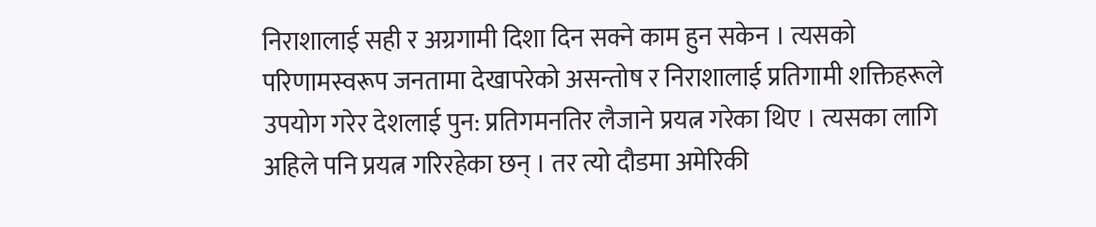निराशालाई सही र अग्रगामी दिशा दिन सक्ने काम हुन सकेन । त्यसको परिणामस्वरूप जनतामा देखापरेको असन्तोष र निराशालाई प्रतिगामी शक्तिहरूले उपयोग गरेर देशलाई पुन: प्रतिगमनतिर लैजाने प्रयत्न गरेका थिए । त्यसका लागि अहिले पनि प्रयत्न गरिरहेका छन् । तर त्यो दौडमा अमेरिकी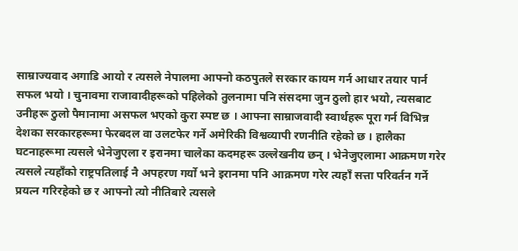साम्राज्यवाद अगाडि आयो र त्यसले नेपालमा आफ्नो कठपुतले सरकार कायम गर्न आधार तयार पार्न सफल भयो । चुनावमा राजावादीहरूको पहिलेको तुलनामा पनि संसदमा जुन ठुलो हार भयो, त्यसबाट उनीहरू ठुलो पैमानामा असफल भएको कुरा स्पष्ट छ । आफ्ना साम्राजवादी स्वार्थहरू पूरा गर्न विभिन्न देशका सरकारहरूमा फेरबदल वा उलटफेर गर्ने अमेरिकी विश्वव्यापी रणनीति रहेको छ । हालैका घटनाहरूमा त्यसले भेनेजुएला र इरानमा चालेका कदमहरू उल्लेखनीय छन् । भेनेजुएलामा आक्रमण गरेर त्यसले त्यहाँको राष्ट्रपतिलाई नै अपहरण गर्यो भने इरानमा पनि आक्रमण गरेर त्यहाँ सत्ता परिवर्तन गर्ने प्रयत्न गरिरहेको छ र आफ्नो त्यो नीतिबारे त्यसले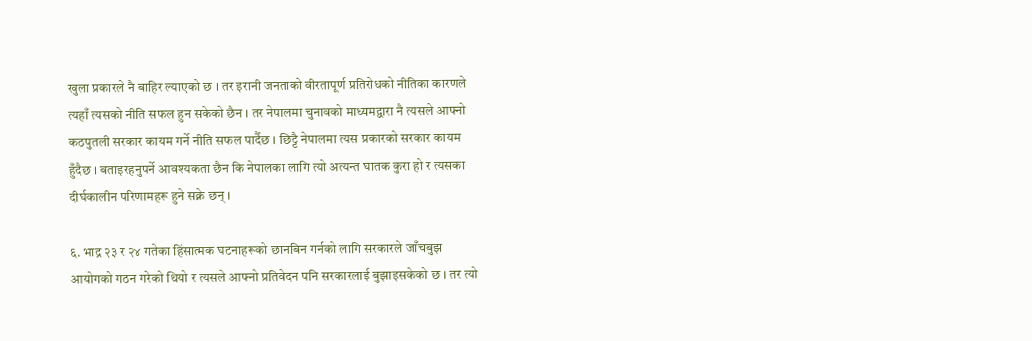खुला प्रकारले नै बाहिर ल्याएको छ । तर इरानी जनताको वीरतापूर्ण प्रतिरोधको नीतिका कारणले त्यहाँ त्यसको नीति सफल हुन सकेको छैन । तर नेपालमा चुनावको माध्यमद्वारा नै त्यसले आफ्नो कठपुतली सरकार कायम गर्ने नीति सफल पार्दैछ । छिट्टै नेपालमा त्यस प्रकारको सरकार कायम हुँदैछ । बताइरहनुपर्ने आवश्यकता छैन कि नेपालका लागि त्यो अत्यन्त घातक कुरा हो र त्यसका दीर्घकालीन परिणामहरू हुने सक्ने छन् ।

६. भाद्र २३ र २४ गतेका हिंसात्मक घटनाहरूको छानबिन गर्नको लागि सरकारले जाँचबुझ आयोगको गठन गरेको थियो र त्यसले आफ्नो प्रतिवेदन पनि सरकारलाई बुझाइसकेको छ । तर त्यो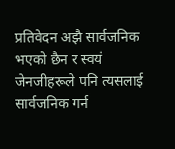प्रतिवेदन अझै सार्वजनिक भएको छैन र स्वयं जेनजीहरूले पनि त्यसलाई सार्वजनिक गर्न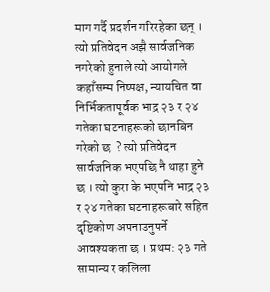माग गर्दै प्रदर्शन गरिरहेका छन् । त्यो प्रतिवेदन अझै सार्वजनिक नगरेको हुनाले त्यो आयोगले कहाँसम्म निष्पक्ष, न्यायचित वा निर्भिकतापूर्वक भाद्र २३ र २४ गतेका घटनाहरूको छानबिन गरेको छ  ? त्यो प्रतिवेदन सार्वजनिक भएपछि नै थाहा हुने छ । त्यो कुरा के भएपनि भाद्र २३ र २४ गतेका घटनाहरूबारे सहित दृष्टिकोण अपनाउनुपर्ने आवश्यकता छ । प्रथम: २३ गते सामान्य र कलिला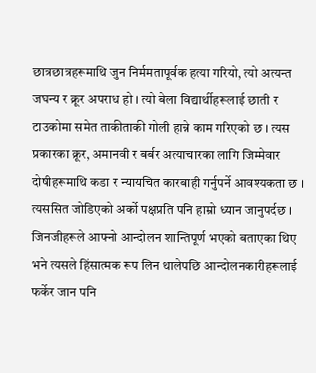छात्रछात्रहरूमाथि जुन निर्ममतापूर्वक हत्या गरियो, त्यो अत्यन्त जघन्य र क्रूर अपराध हो । त्यो बेला विद्यार्थीहरूलाई छाती र टाउकोमा समेत ताकीताकी गोली हान्ने काम गरिएको छ । त्यस प्रकारका क्रूर, अमानवी र बर्बर अत्याचारका लागि जिम्मेवार दोषीहरूमाथि कडा र न्यायचित कारबाही गर्नुपर्ने आवश्यकता छ । त्यससित जोडिएको अर्को पक्षप्रति पनि हाम्रो ध्यान जानुपर्दछ । जिनजीहरूले आफ्नो आन्दोलन शान्तिपूर्ण भएको बताएका थिए भने त्यसले हिंसात्मक रूप लिन थालेपछि आन्दोलनकारीहरूलाई फर्केर जान पनि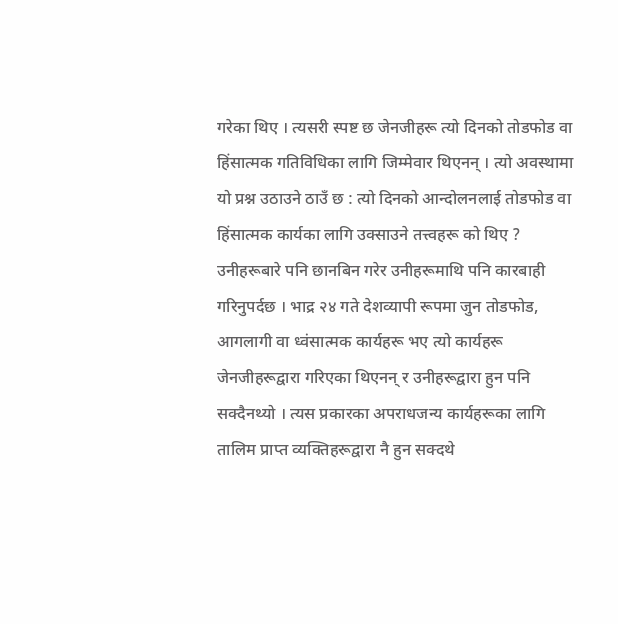गरेका थिए । त्यसरी स्पष्ट छ जेनजीहरू त्यो दिनको तोडफोड वा हिंसात्मक गतिविधिका लागि जिम्मेवार थिएनन् । त्यो अवस्थामा यो प्रश्न उठाउने ठाउँ छ : त्यो दिनको आन्दोलनलाई तोडफोड वा हिंसात्मक कार्यका लागि उक्साउने तत्त्वहरू को थिए ? उनीहरूबारे पनि छानबिन गरेर उनीहरूमाथि पनि कारबाही गरिनुपर्दछ । भाद्र २४ गते देशव्यापी रूपमा जुन तोडफोड, आगलागी वा ध्वंसात्मक कार्यहरू भए त्यो कार्यहरू जेनजीहरूद्वारा गरिएका थिएनन् र उनीहरूद्वारा हुन पनि सक्दैनथ्यो । त्यस प्रकारका अपराधजन्य कार्यहरूका लागि तालिम प्राप्त व्यक्तिहरूद्वारा नै हुन सक्दथे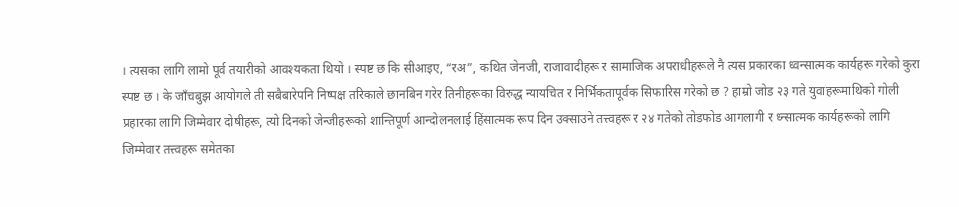। त्यसका लागि लामो पूर्व तयारीको आवश्यकता थियो । स्पष्ट छ कि सीआइए, “रअ”, कथित जेनजी, राजावादीहरू र सामाजिक अपराधीहरूले नै त्यस प्रकारका ध्वन्सात्मक कार्यहरू गरेको कुरा स्पष्ट छ । के जाँचबुझ आयोगले ती सबैबारेपनि निष्पक्ष तरिकाले छानबिन गरेर तिनीहरूका विरुद्ध न्यायचित र निर्भिकतापूर्वक सिफारिस गरेको छ ? हाम्रो जोड २३ गते युवाहरूमाथिको गोली प्रहारका लागि जिम्मेवार दोषीहरू, त्यो दिनको जेन्जीहरूको शान्तिपूर्ण आन्दोलनलाई हिंसात्मक रूप दिन उक्साउने तत्त्वहरू र २४ गतेको तोडफोड आगलागी र ध्न्सात्मक कार्यहरूको लागि जिम्मेवार तत्त्वहरू समेतका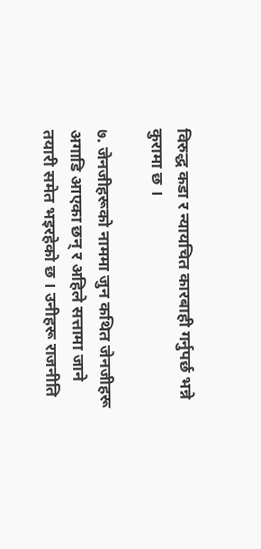विरुद्ध कडा र न्यायचित कारबाही गर्नुपर्छ भन्ने कुरामा छ ।

७. जेनजीहरूको नाममा जुन कथित जेनजीहरू अगाडि आएका छन् र अहिले सत्तामा जाने तयारी समेत भइरहेको छ । उनीहरू राजनीति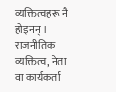व्यक्तित्वहरू नै होइनन् । राजनीतिक व्यक्तित्व, नेता वा कार्यकर्ता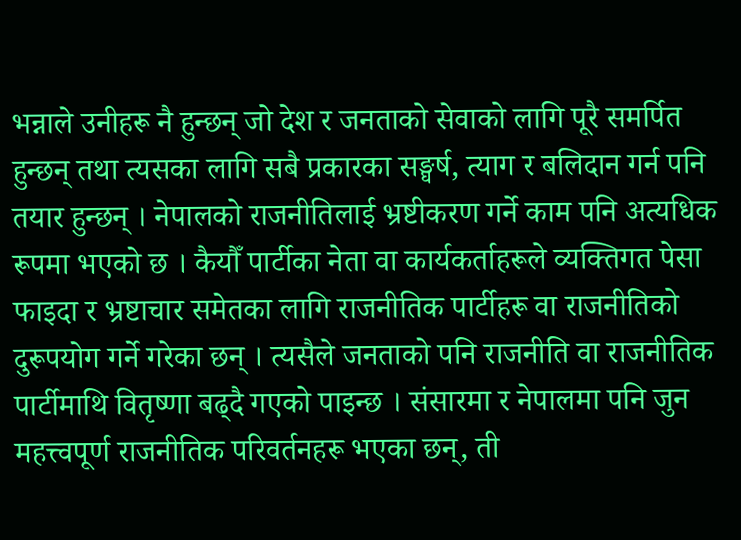भन्नाले उनीहरू नै हुन्छन् जो देश र जनताको सेवाको लागि पूरै समर्पित हुन्छन् तथा त्यसका लागि सबै प्रकारका सङ्घर्ष, त्याग र बलिदान गर्न पनि तयार हुन्छन् । नेपालको राजनीतिलाई भ्रष्टीकरण गर्ने काम पनि अत्यधिक रूपमा भएको छ । कैयौँ पार्टीका नेता वा कार्यकर्ताहरूले व्यक्तिगत पेसा फाइदा र भ्रष्टाचार समेतका लागि राजनीतिक पार्टीहरू वा राजनीतिको दुरूपयोग गर्ने गरेका छन् । त्यसैले जनताको पनि राजनीति वा राजनीतिक पार्टीमाथि वितृष्णा बढ्दै गएको पाइन्छ । संसारमा र नेपालमा पनि जुन महत्त्वपूर्ण राजनीतिक परिवर्तनहरू भएका छन्, ती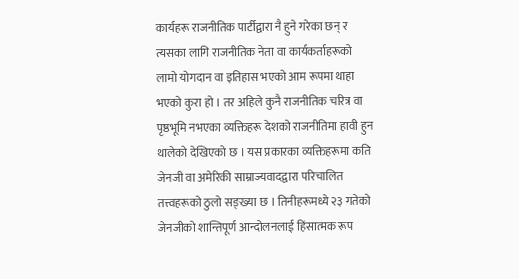कार्यहरू राजनीतिक पार्टीद्वारा नै हुने गरेका छन् र त्यसका लागि राजनीतिक नेता वा कार्यकर्ताहरूको लामो योगदान वा इतिहास भएको आम रूपमा थाहा भएको कुरा हो । तर अहिले कुनै राजनीतिक चरित्र वा पृष्ठभूमि नभएका व्यक्तिहरू देशको राजनीतिमा हावी हुन थालेको देखिएको छ । यस प्रकारका व्यक्तिहरूमा कति जेनजी वा अमेरिकी साम्राज्यवादद्वारा परिचालित तत्त्वहरूको ठुलो सङ्ख्या छ । तिनीहरूमध्ये २३ गतेको जेनजीको शान्तिपूर्ण आन्दोलनलाई हिंसात्मक रूप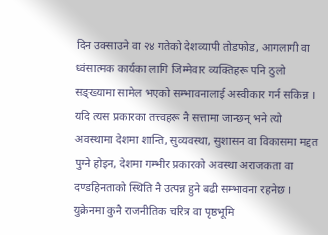दिन उक्साउने वा २४ गतेको देशव्यापी तोडफोड, आगलागी वा ध्वंसात्मक कार्यका लागि जिम्मेवार व्यक्तिहरू पनि ठुलो सङ्ख्यामा सामेल भएको सम्भावनालाई अस्वीकार गर्न सकिन्न । यदि त्यस प्रकारका तत्त्वहरू नै सत्तामा जान्छन् भने त्यो अवस्थामा देशमा शान्ति, सुव्यवस्था, सुशासन वा विकासमा मद्दत पुग्ने होइन, देशमा गम्भीर प्रकारको अवस्था अराजकता वा दण्डहिनताको स्थिति नै उत्पन्न हुने बढी सम्भावना रहनेछ । युक्रेनमा कुनै राजनीतिक चरित्र वा पृष्ठभूमि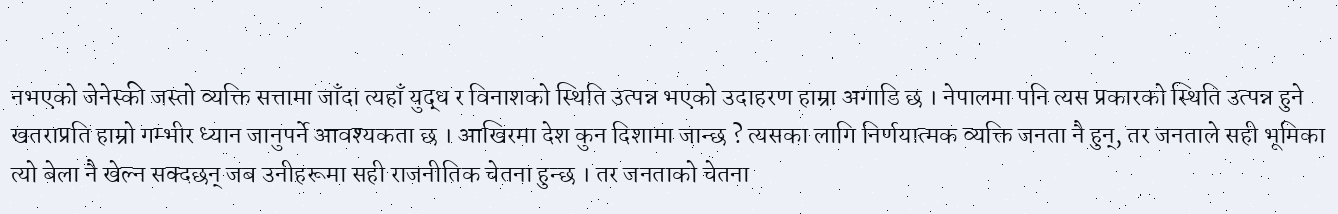नभएको जेनेस्की जस्तो व्यक्ति सत्तामा जाँदा त्यहाँ युद्ध र विनाशको स्थिति उत्पन्न भएको उदाहरण हाम्रा अगाडि छ । नेपालमा पनि त्यस प्रकारको स्थिति उत्पन्न हुने खतराप्रति हाम्रो गम्भीर ध्यान जानुपर्ने आवश्यकता छ । आखिरमा देश कुन दिशामा जान्छ ? त्यसका लागि निर्णयात्मक व्यक्ति जनता नै हुन्, तर जनताले सही भूमिका त्यो बेला नै खेल्न सक्दछन् जब उनीहरूमा सही राजनीतिक चेतना हुन्छ । तर जनताको चेतना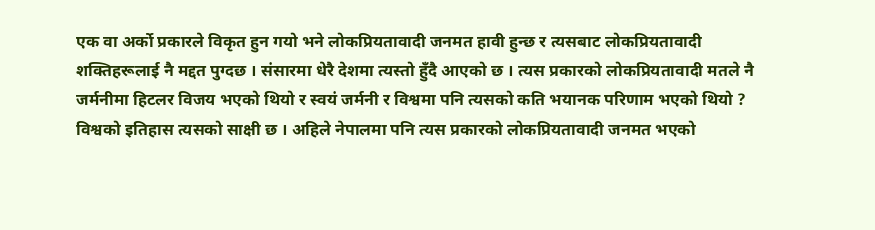एक वा अर्को प्रकारले विकृत हुन गयो भने लोकप्रियतावादी जनमत हावी हुन्छ र त्यसबाट लोकप्रियतावादी शक्तिहरूलाई नै मद्दत पुग्दछ । संसारमा धेरै देशमा त्यस्तो हुँदै आएको छ । त्यस प्रकारको लोकप्रियतावादी मतले नै जर्मनीमा हिटलर विजय भएको थियो र स्वयं जर्मनी र विश्वमा पनि त्यसको कति भयानक परिणाम भएको थियो ? विश्वको इतिहास त्यसको साक्षी छ । अहिले नेपालमा पनि त्यस प्रकारको लोकप्रियतावादी जनमत भएको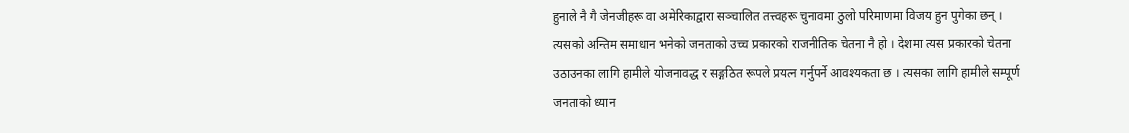हुनाले नै गै जेनजीहरू वा अमेरिकाद्वारा सञ्चालित तत्त्वहरू चुनावमा ठुलो परिमाणमा विजय हुन पुगेका छन् । त्यसको अन्तिम समाधान भनेको जनताको उच्च प्रकारको राजनीतिक चेतना नै हो । देशमा त्यस प्रकारको चेतना उठाउनका लागि हामीले योजनावद्ध र सङ्गठित रूपले प्रयत्न गर्नुपर्ने आवश्यकता छ । त्यसका लागि हामीले सम्पूर्ण जनताको ध्यान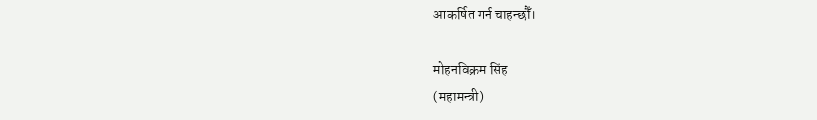आकर्षित गर्न चाहन्छौँ।

मोहनविक्रम सिंह
(महामन्त्री)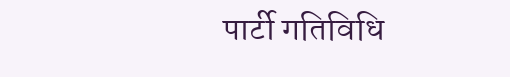पार्टी गतिविधि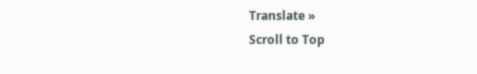Translate »
Scroll to Top